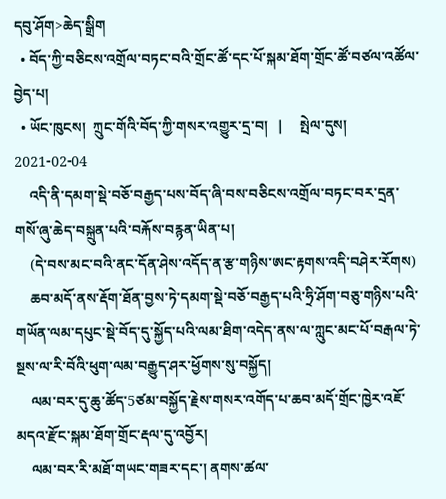དབུ་ཤོག>ཆེད་སྒྲིག
  • བོད་ཀྱི་བཅིངས་འགྲོལ་བཏང་བའི་གྲོང་ཚོ་དང་པོ་སྐམ་ཐོག་གྲོང་ཚོ་བཙལ་འཚོལ་བྱེད་པ།
  • ཡོང་ཁུངས།  ཀྲུང་གོའི་བོད་ཀྱི་གསར་འགྱུར་དྲ་བ།   |     སྤེལ་དུས།  2021-02-04
    འདི་ནི་དམག་སྡེ་བཅོ་བརྒྱད་པས་བོད་ཞི་བས་བཅིངས་འགྲོལ་བཏང་བར་དྲན་གསོ་ཞུ་ཆེད་བསྐྲུན་པའི་བརྐོས་བརྙན་ཡིན་པ།
    (དེ་བས་མང་བའི་ནང་དོན་ཤེས་འདོད་ན་རྩ་གཉིས་ཨང་རྟགས་འདི་བཤེར་རོགས)
    ཆབ་མདོ་ནས་རྡོག་ཐོན་བྱས་ཏེ་དམག་སྡེ་བཅོ་བརྒྱད་པའི་ཧྲི་ཤོག་བཅུ་གཉིས་པའི་གཡོན་ལམ་དཔུང་སྡེ་བོད་དུ་སྐྱོད་པའི་ལམ་ཐིག་འདེད་ནས་ལ་ཀླུང་མང་པོ་བརྒལ་ཏེ་སྔས་ལ་རི་བོའི་ཕུག་ལམ་བརྒྱུད་ཤར་ཕྱོགས་སུ་བསྐྱོད།
    ལམ་བར་དུ་ཆུ་ཚོད་5ཙམ་བསྐྱོད་རྗེས་གསར་འགོད་པ་ཆབ་མདོ་གྲོང་ཁྱེར་འཇོ་མདའ་རྫོང་སྐམ་ཐོག་གྲོང་རྡལ་དུ་འབྱོར།
    ལམ་བར་རི་མཐོ་གཡང་གཟར་དང་། ནགས་ཚལ་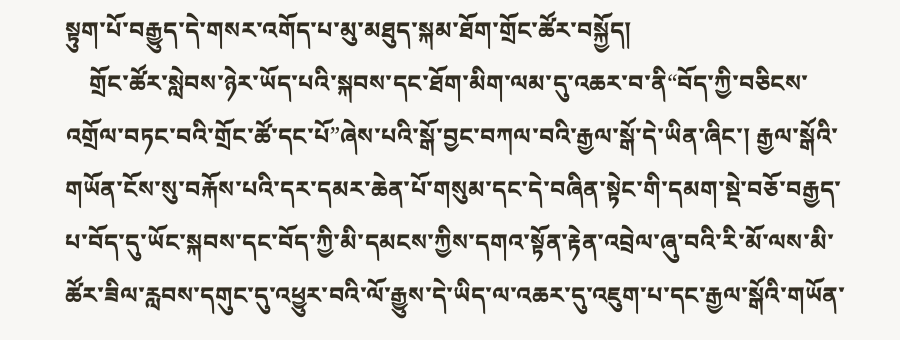སྟུག་པོ་བརྒྱུད་དེ་གསར་འགོད་པ་མུ་མཐུད་སྐམ་ཐོག་གྲོང་ཚོར་བསྐྱོད།
    གྲོང་ཚོར་སླེབས་ཉེར་ཡོད་པའི་སྐབས་དང་ཐོག་མིག་ལམ་དུ་འཆར་བ་ནི“བོད་ཀྱི་བཅིངས་འགྲོལ་བཏང་བའི་གྲོང་ཚོ་དང་པོ”ཞེས་པའི་སྒོ་བྱང་བཀལ་བའི་རྒྱལ་སྒོ་དེ་ཡིན་ཞིང་། རྒྱལ་སྒོའི་གཡོན་ངོས་སུ་བརྐོས་པའི་དར་དམར་ཆེན་པོ་གསུམ་དང་དེ་བཞིན་སྟེང་གི་དམག་སྡེ་བཅོ་བརྒྱད་པ་བོད་དུ་ཡོང་སྐབས་དང་བོད་ཀྱི་མི་དམངས་ཀྱིས་དགའ་སྟོན་རྟེན་འབྲེལ་ཞུ་བའི་རི་མོ་ལས་མི་ཚོར་ཟིལ་རླབས་དགུང་དུ་འཕྱུར་བའི་ལོ་རྒྱུས་དེ་ཡིད་ལ་འཆར་དུ་འཇུག་པ་དང་རྒྱལ་སྒོའི་གཡོན་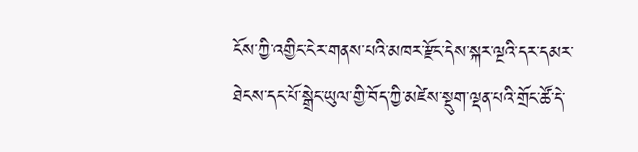ངོས་ཀྱི་འགྱིང་ངེར་གནས་པའི་མཁར་རྫོང་དེས་སྐར་ལྔའི་དར་དམར་ཐེངས་དང་པོ་སྒྲེང་ཡུལ་གྱི་བོད་ཀྱི་མཛེས་སྡུག་ལྡན་པའི་གྲོང་ཚོ་དེ་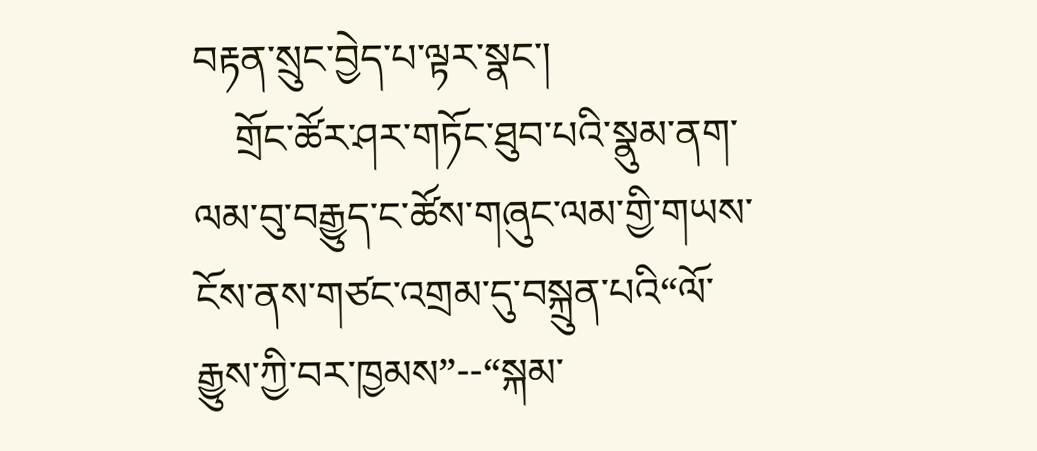བརྟན་སྲུང་བྱེད་པ་ལྟར་སྣང་།
    གྲོང་ཚོར་ཤར་གཏོང་ཐུབ་པའི་སྣུམ་ནག་ལམ་བུ་བརྒྱུད་ང་ཚོས་གཞུང་ལམ་གྱི་གཡས་ངོས་ནས་གཙང་འགྲམ་དུ་བསྐྲུན་པའི“ལོ་རྒྱུས་ཀྱི་བར་ཁྱམས”--“སྐམ་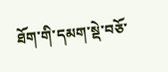ཐོག་གི་དམག་སྡེ་བཅོ་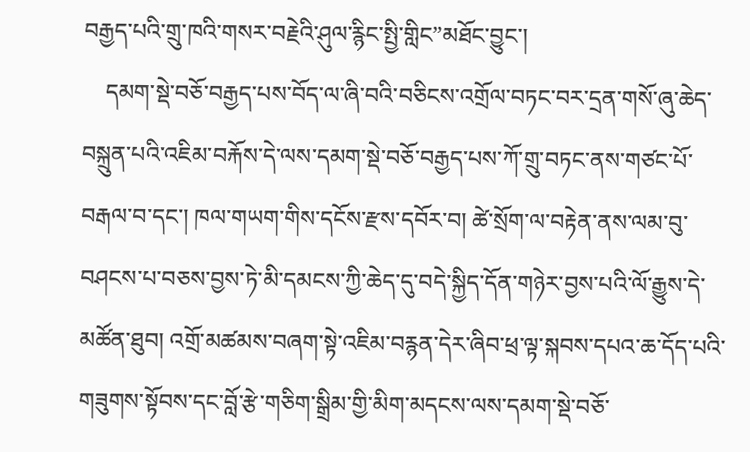བརྒྱད་པའི་གྲུ་ཁའི་གསར་བརྗེའི་ཤུལ་རྙིང་སྤྱི་གླིང”མཐོང་བྱུང་།
    དམག་སྡེ་བཅོ་བརྒྱད་པས་བོད་ལ་ཞི་བའི་བཅིངས་འགྲོལ་བཏང་བར་དྲན་གསོ་ཞུ་ཆེད་བསྐྲུན་པའི་འཇིམ་བརྐོས་དེ་ལས་དམག་སྡེ་བཅོ་བརྒྱད་པས་ཀོ་གྲུ་བཏང་ནས་གཙང་པོ་བརྒལ་བ་དང་། ཁལ་གཡག་གིས་དངོས་རྫས་དབོར་བ། ཚེ་སྲོག་ལ་བརྟེན་ནས་ལམ་བུ་བཤངས་པ་བཅས་བྱས་ཏེ་མི་དམངས་ཀྱི་ཆེད་དུ་བདེ་སྐྱིད་དོན་གཉེར་བྱས་པའི་ལོ་རྒྱུས་དེ་མཚོན་ཐུབ། འགྲོ་མཚམས་བཞག་སྟེ་འཇིམ་བརྙན་དེར་ཞིབ་ཕྲ་ལྟ་སྐབས་དཔའ་ཆ་དོད་པའི་གཟུགས་སྟོབས་དང་བློ་རྩེ་གཅིག་སྒྲིམ་གྱི་མིག་མདངས་ལས་དམག་སྡེ་བཅོ་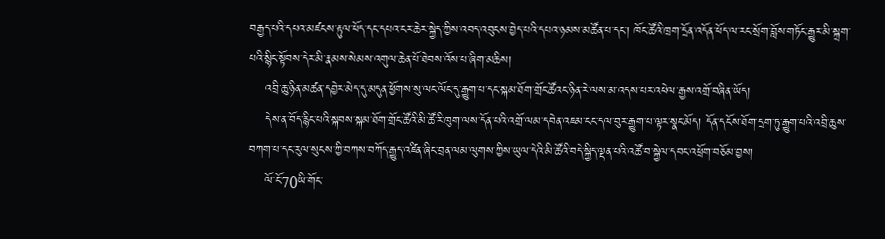བརྒྱད་པའི་དཔའ་མཛངས་རྟུལ་ཕོད་དང་དཔའ་ངར་ཆེར་སྐྱེད་ཀྱིས་འབད་འབུངས་བྱེད་པའི་དཔའ་ཉམས་མཚོན་པ་དང་། ཁོང་ཚོའི་ཁྲག་དྲོན་འདོན་ཕོད་ལ་རང་སྲོག་བློས་གཏོང་རྒྱུར་མི་སྐྲག་པའི་སྙིང་སྟོབས་དེར་མི་རྣམས་སེམས་འགུལ་ཆེན་པོ་ཐེབས་འོས་པ་ཞིག་མཆིས།
    འབྲི་ཆུ་ཉིན་མཚན་དབྱེར་མེད་དུ་མདུན་ཕྱོགས་སུ་ལང་ལོང་དུ་རྒྱུག་པ་དང་སྐམ་ཐོག་གྲོང་ཚོའང་ཉིན་རེ་ལས་མ་འདས་པར་འཕེལ་རྒྱས་འགྲོ་བཞིན་ཡོད།
    དེས་ན་བོད་རྙིང་པའི་སྐབས་སྐམ་ཐོག་གྲོང་ཚོའི་མི་ཚོ་རི་ཁུག་ལས་དོན་པའི་འགྲོ་ལམ་དབེན་འཇམ་ངང་དལ་བུར་རྒྱུག་པ་ལྟར་སྣང་མོད། དོན་དངོས་ཐོག་དྲག་ཏུ་རྒྱུག་པའི་འབྲི་ཆུས་བཀག་པ་དང་རུལ་སུངས་ཀྱི་བཀས་བཀོད་རྒྱུད་འཛིན་ཞིང་བྲན་ལམ་ལུགས་ཀྱིས་ཡུལ་དེའི་མི་ཚོའི་བདེ་སྐྱིད་ལྡན་པའི་འཚོ་བ་སྐྱེལ་དབང་འཕྲོག་བཅོམ་བྱས།
    ལོ་ངོ་70ཡི་གོང་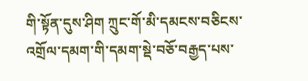གི་སྟོན་དུས་ཤིག ཀྲུང་གོ་མི་དམངས་བཅིངས་འགྲོལ་དམག་གི་དམག་སྡེ་བཅོ་བརྒྱད་པས་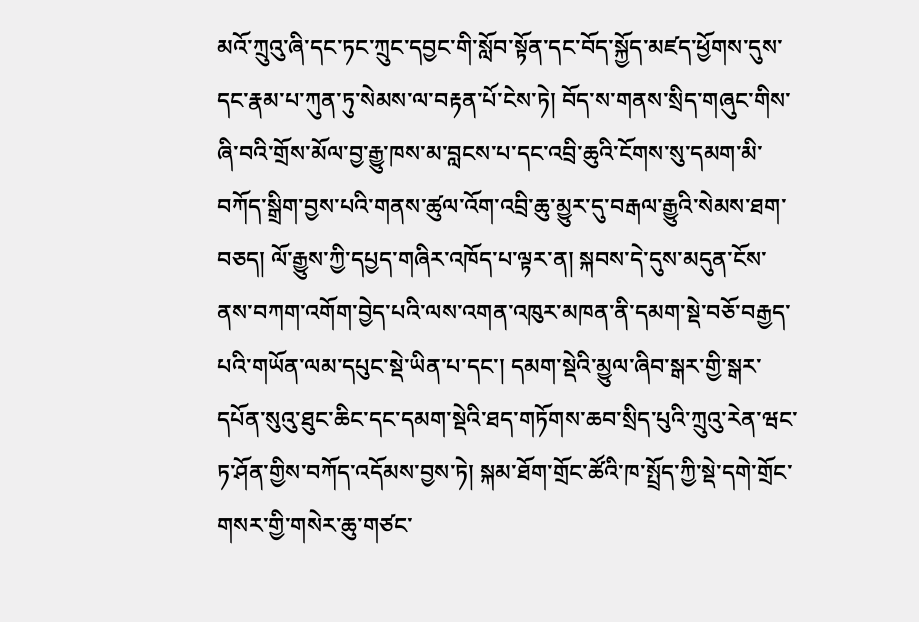མའོ་ཀྲུའུ་ཞི་དང་ཏང་ཀྲུང་དབྱང་གི་སློབ་སྟོན་དང་བོད་སྐྱོད་མཛད་ཕྱོགས་དུས་དང་རྣམ་པ་ཀུན་ཏུ་སེམས་ལ་བརྟན་པོ་ངེས་ཏེ། བོད་ས་གནས་སྲིད་གཞུང་གིས་ཞི་བའི་གྲོས་མོལ་བྱ་རྒྱུ་ཁས་མ་བླངས་པ་དང་འབྲི་ཆུའི་ངོགས་སུ་དམག་མི་བཀོད་སྒྲིག་བྱས་པའི་གནས་ཚུལ་འོག་འབྲི་ཆུ་མྱུར་དུ་བརྒལ་རྒྱུའི་སེམས་ཐག་བཅད། ལོ་རྒྱུས་ཀྱི་དཔྱད་གཞིར་འཁོད་པ་ལྟར་ན། སྐབས་དེ་དུས་མདུན་ངོས་ནས་བཀག་འགོག་བྱེད་པའི་ལས་འགན་འཁུར་མཁན་ནི་དམག་སྡེ་བཅོ་བརྒྱད་པའི་གཡོན་ལམ་དཔུང་སྡེ་ཡིན་པ་དང་། དམག་སྡེའི་མྱུལ་ཞིབ་སྒར་གྱི་སྒར་དཔོན་སུའུ་ཐུང་ཆིང་དང་དམག་སྡེའི་ཐད་གཏོགས་ཆབ་སྲིད་པུའི་ཀྲུའུ་རེན་ཝང་ཏ་ཤོན་གྱིས་བཀོད་འདོམས་བྱས་ཏེ། སྐམ་ཐོག་གྲོང་ཚོའི་ཁ་སྤྲོད་ཀྱི་སྡེ་དགེ་གྲོང་གསར་གྱི་གསེར་ཆུ་གཙང་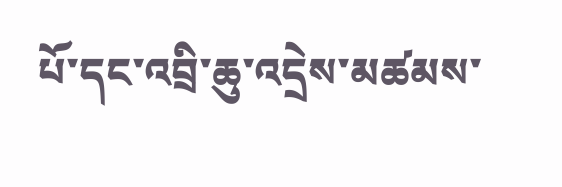པོ་དང་འབྲི་ཆུ་འདྲེས་མཚམས་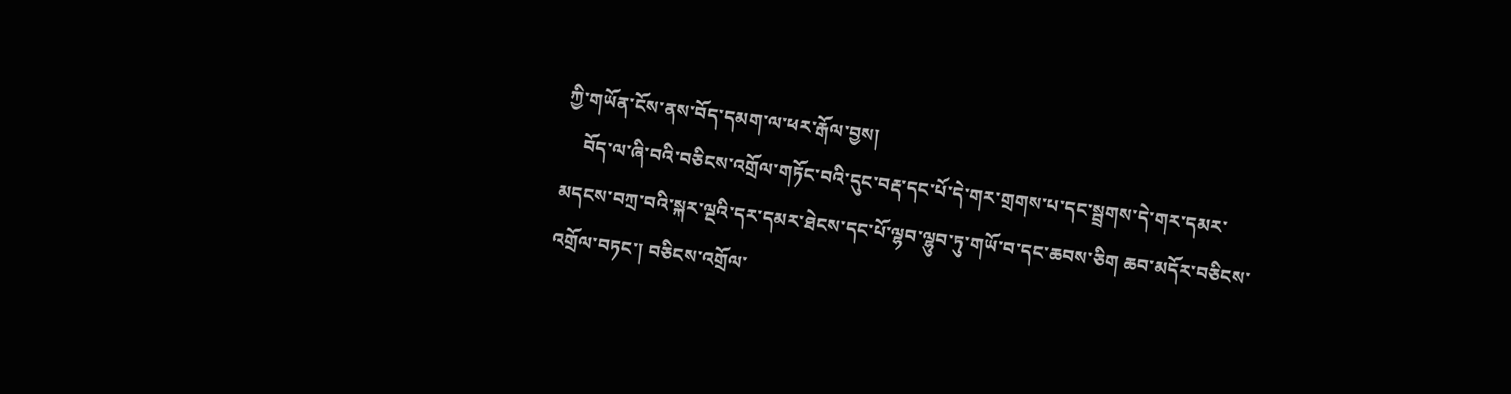ཀྱི་གཡོན་ངོས་ནས་བོད་དམག་ལ་ཕར་རྒོལ་བྱས།
    བོད་ལ་ཞི་བའི་བཅིངས་འགྲོལ་གཏོང་བའི་དུང་བརྡ་དང་པོ་དེ་གར་གྲགས་པ་དང་སྦྲགས་དེ་གར་དམར་མདངས་བཀྲ་བའི་སྐར་ལྔའི་དར་དམར་ཐེངས་དང་པོ་ལྷབ་ལྷུབ་ཏུ་གཡོ་བ་དང་ཆབས་ཅིག ཆབ་མདོར་བཅིངས་འགྲོལ་བཏང་། བཅིངས་འགྲོལ་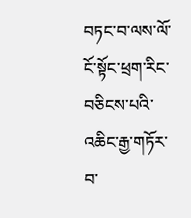བཏང་བ་ལས་ལོ་ངོ་སྟོང་ཕྲག་རིང་བཅིངས་པའི་འཆིང་རྒྱ་གཏོར་བ་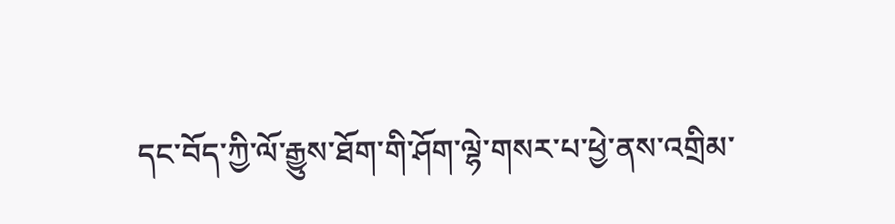དང་བོད་ཀྱི་ལོ་རྒྱུས་ཐོག་གི་ཤོག་ལྷེ་གསར་པ་ཕྱེ་ནས་འགྲིམ་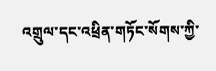འགྲུལ་དང་འཕྲིན་གཏོང་སོགས་ཀྱི་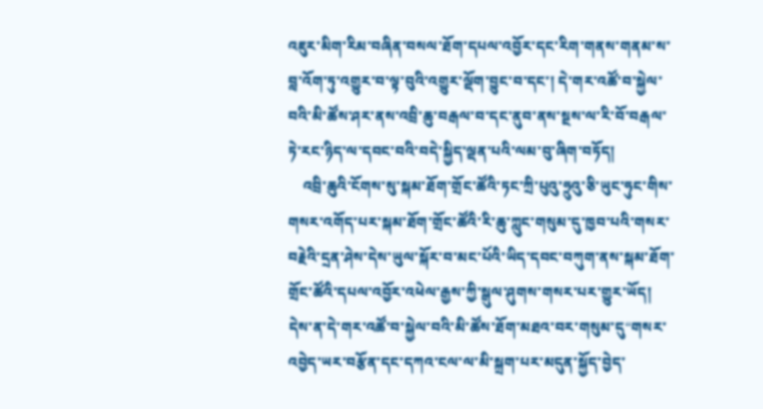འཇུར་མིག་རིམ་བཞིན་བསལ་ཐོག་དཔལ་འབྱོར་དང་རིག་གནས་གནམ་ས་བླ་འོག་ཏུ་འགྱུར་བ་ལྟ་བུའི་འགྱུར་ལྡོག་བྱུང་བ་དང་། དེ་གར་འཚོ་བ་སྐྱེལ་བའི་མི་ཚོས་ཤར་ནས་འབྲི་ཆུ་བརྒལ་བ་དང་ནུབ་ནས་སྔས་ལ་རི་བོ་བརྒལ་ཏེ་རང་ཉིད་ལ་དབང་བའི་བདེ་སྐྱིད་ལྡན་པའི་ལམ་བུ་ཞིག་བཏོད།
    འབྲི་ཆུའི་ངོགས་སུ་སྐམ་ཐོག་གྲོང་ཚོའི་ཏང་ཀྲི་པུའུ་ཧྲུའུ་ཅི་ཡུང་ཧུང་གིས་གསར་འགོད་པར་སྐམ་ཐོག་གྲོང་ཚོའི་རི་ཆུ་ཀླུང་གསུམ་དུ་ཁྱབ་པའི་གསར་བརྗེའི་དྲན་ཤེས་དེས་ཡུལ་སྐོར་བ་མང་པོའི་ཡིད་དབང་བཀུག་ནས་སྐམ་ཐོག་གྲོང་ཚོའི་དཔལ་འབྱོར་འཕེལ་རྒྱས་ཀྱི་སྒུལ་ཤུགས་གསར་པར་གྱུར་ཡོད། དེས་ན་དེ་གར་འཚོ་བ་སྐྱེལ་བའི་མི་ཚོས་ཐོག་མཐའ་བར་གསུམ་དུ“གསར་འབྱེད་ཡར་བརྩོན་དང་དཀའ་ངལ་ལ་མི་སྐྲག་པར་མདུན་སྐྱོད་བྱེད་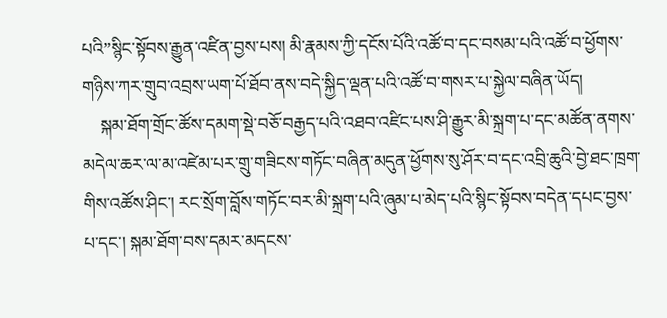པའི”སྙིང་སྟོབས་རྒྱུན་འཛིན་བྱས་པས། མི་རྣམས་ཀྱི་དངོས་པོའི་འཚོ་བ་དང་བསམ་པའི་འཚོ་བ་ཕྱོགས་གཉིས་ཀར་གྲུབ་འབྲས་ཡག་པོ་ཐོབ་ནས་བདེ་སྐྱིད་ལྡན་པའི་འཚོ་བ་གསར་པ་སྐྱེལ་བཞིན་ཡོད།
    སྐམ་ཐོག་གྲོང་ཚོས་དམག་སྡེ་བཅོ་བརྒྱད་པའི་འཐབ་འཛིང་པས་ཤི་རྒྱུར་མི་སྐྲག་པ་དང་མཚོན་ནགས་མདེལ་ཆར་ལ་མ་འཛེམ་པར་གྲུ་གཟིངས་གཏོང་བཞིན་མདུན་ཕྱོགས་སུ་ཤོར་བ་དང་འབྲི་ཆུའི་བྱེ་ཐང་ཁྲག་གིས་འཚོས་ཤིང་། རང་སྲོག་བློས་གཏོང་བར་མི་སྐྲག་པའི་ཞུམ་པ་མེད་པའི་སྙིང་སྟོབས་བདེན་དཔང་བྱས་པ་དང་། སྐམ་ཐོག་བས་དམར་མདངས་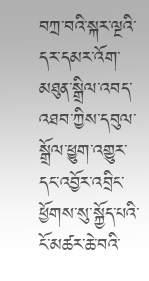བཀྲ་བའི་སྐར་ལྔའི་དར་དམར་འོག་མཐུན་སྒྲིལ་འབད་འཐབ་ཀྱིས་དབུལ་སྒྲོལ་ཕྱུག་འགྱུར་དང་འབྱོར་འབྲིང་ཕྱོགས་སུ་སྐྱོད་པའི་ངོ་མཚར་ཆེ་བའི་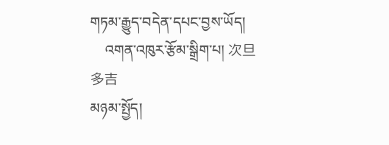གཏམ་རྒྱུད་བདེན་དཔང་བྱས་ཡོད།
    འགན་འཁུར་རྩོམ་སྒྲིག་པ། 次旦多吉
མཉམ་སྤྱོད།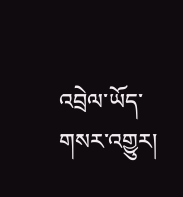འབྲེལ་ཡོད་གསར་འགྱུར།